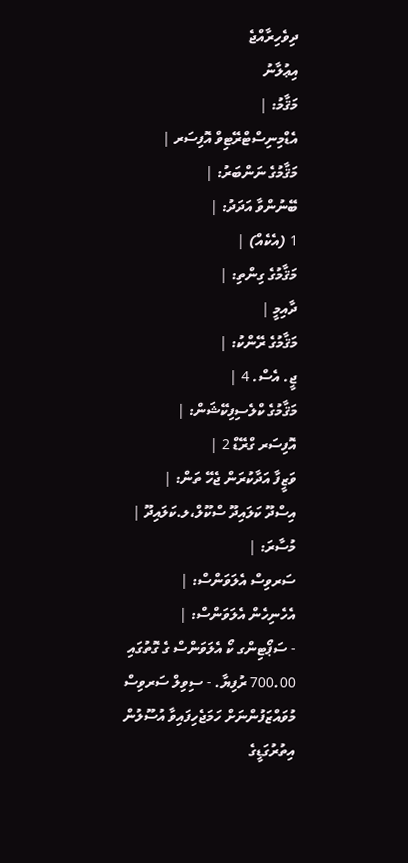ދިވެހިރާއްޖެ
އިޢުލާނު
މަޤާމު: |
އެޑްމިނިސްޓްރޭޓިވް އޮފިސަރ |
މަޤާމުގެ ނަންބަރު: |
ބޭނުންވާ އަދަދު: |
1 (އެކެއް) |
މަޤާމުގެ ގިންތި: |
ދާއިމީ |
މަޤާމުގެ ރޭންކު: |
ޖީ. އެސް. 4 |
މަޤާމުގެ ކްލެސިފިކޭޝަން: |
އޮފިސަރ ގްރޭޑް 2 |
ވަޒީފާ އަދާކުރަން ޖެހޭ ތަން: |
އިސްދޫ ކަލައިދޫ ސްކޫލް،ލ.ކަލައިދޫ |
މުސާރަ: |
ސަރވިސް އެލަވަންސް: |
އެހެނިހެން އެލަވަންސް: |
- ސަޕޯޓިންގ ކޯ އެލަވަންސް ގެ ގޮތުގައި 700.00 ރުފިޔާ. - ސިވިލް ސަރވިސް މުވައްޒަފުންނަށް ހަމަޖެހިފައިވާ އުސޫލުން އިތުރުގަޑީގެ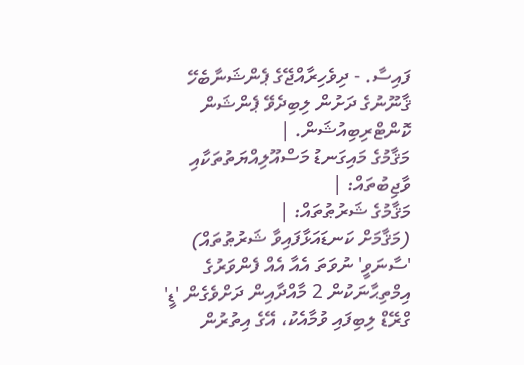ފައިސާ. - ދިވެހިރާއްޖޭގެ ޕެންޝަނާބެހޭ ޤާނޫނުގެ ދަށުން ލިބިދެވޭ ޕެންޝަން ކޮންޓްރިބިއުޝަން. |
މަޤާމުގެ މައިގަނޑު މަސްއޫލިއްޔަތުތަކާއި ވާޖިބުތައް: |
މަޤާމުގެ ޝަރުޠުތައް: |
(މަޤާމަށް ކަނޑައަޅާފައިވާ ޝަރުޠުތައް) 'ސާނަވީ' ނުވަތަ އެއާ އެއް ފެންވަރުގެ އިމްތިޙާނަކުން 2 މާއްދާއިން ދަށްވެގެން 'ޑީ' ގްރޭޑް ލިބިފައި ވުމާއެކު، އޭގެ އިތުރުން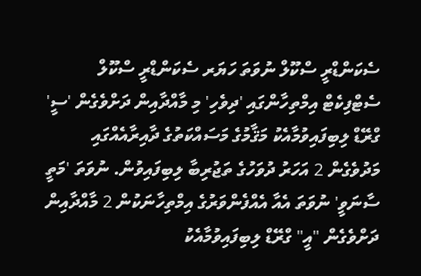ސެކަންޑްރީ ސްކޫލް ނުވަތަ ހަޔަރ ސެކަންޑްރީ ސްކޫލް ސެޓްފިކެޓް އިމްތިހާންގައި 'ދިވެހި' މި މާއްދާއިން ދަށްވެގެން 'ސީ' ގްރޭޑް ލިބިފައިވުމާއެކު މަޤާމުގެ މަސައްކަތުގެ ދާއިރާއެއްގައި މަދުވެގެން 2 އަހަރު ދުވަހުގެ ތަޖުރިބާ ލިބިފައިވުން. ނުވަތަ 'މަތީ ސާނަވީ' ނުވަތަ އެއާ އެއްފެންވަރުގެ އިމްތިހާނަކުން 2 މާއްދާއިން ދަށްވެގެން "އީ" ގްރޭޑް ލިބިފައިވުމާއެކު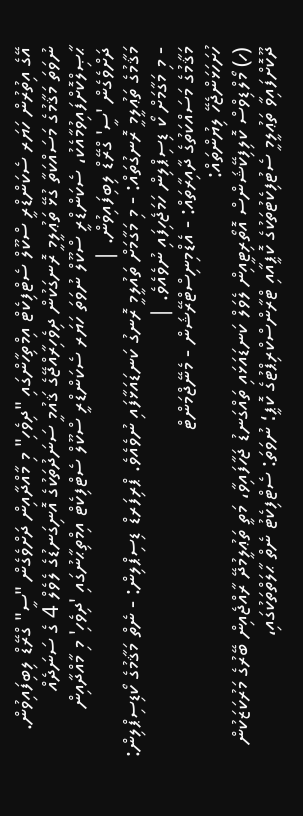އޭގެ އިތުރުން ހަޔަރ ސެކަންޑްރީ ސްކޫލް ސެޓްފިކެޓް އިމްތިހާންގައި "ދިވެހި" މި މާއްދާއިން ދަށްވެގެން "ސީ" ގްރޭޑް ލިބިފައިވުން. ނުވަތަ މަޤާމުގެ މަސައްކަތާ ގުޅޭ ތަޢުލީމީ ރޮނގަކުން ދިވެހިރާއްޖޭގެ ޤައުމީ ސަނަދުތަކުގެ އޮނިގަނޑުގެ ލެވެލް 4 ގެ ސަނަދެއް ޙާޞިލްކޮށްފައިވުމާއެކު، ސެކަންޑްރީ ސްކޫލް ނުވަތަ ހަޔަރ ސެކަންޑްރީ ސްކޫލް ސެޓްފިކެޓް އިމްތިޙާނުގައި 'ދިވެހި' މި މާއްދާއިން ދަށްވެގެން 'ސީ' ގްރޭޑް ލިބިފައިވުން. |
މަޤާމުގެ ތަޢުލީމީ ރޮނގުތައް: - މި މަގާމަށް ތައުލީމީ ރޮނގު ކަނޑައަޅާފައި ނުވެއެވެ. ޕްރިފަރޑް ޑިސިޕްލިން: - ނެތް މަޤާމުގެ ކޯޑިސިޕްލިން: - މި މަގާމަށް ކޯ ޑިސިޕްލިން ހަމަޖެހިފައި ނުވެއެވެ. |
މަޤާމުގެ މަސައްކަތުގެ ދާއިރާތައް: - އެޑްމިނިސްޓްރޭޝަން - މެނޭޖްމަންޓް
ހުށަހަޅަންޖެހޭ ލިޔުންތައް:
(ހ) މޯލްޑިވްސް ކޮލިފިކޭޝަންސް އޮތޯރިޓީއިން ލެވަލް ކަނޑައަޅައި ތައްގަނޑު ޖަހާފައިވާ، މަތީ ތަޢުލީމުދޭ ރާއްޖެއިން ބޭރުގެ މަރުކަޒަކުން ދޫކޮށްފައިވާ ތަޢުލީމީ ސެޓުފިކެޓުތަކުގެ ކޮޕީއާއި ޓްރާންސްކްރިޕްޓުގެ ކޮޕީ؛ ނުވަތަ: ސެޓްފިކެޓު ނެތް ޙާލަތްތަކުގައި،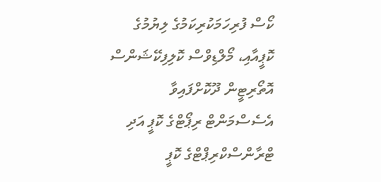ކޯސް ފުރިހަމަކުރިކަމުގެ ލިޔުމުގެ ކޮޕީއާއި، މޯލްޑިވްސް ކޮލިފިކޭޝަންސް އޮތޯރިޓީން ދޫކޮށްފައިވާ އެސެސްމަންޓް ރިޕޯޓްގެ ކޮޕީ އަދި ޓްރާންސްކްރިޕްޓްގެ ކޮޕީ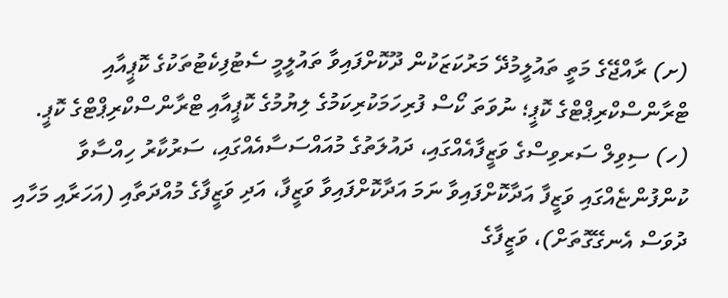(ށ) ރާއްޖޭގެ މަތީ ތައުލީމުދޭ މަރުކަޒަކުން ދޫކޮށްފައިވާ ތައުލީމީ ސެޓުފިކެޓުތަކުގެ ކޮޕީއާއި ޓްރާންސްކްރިޕްޓްގެ ކޮޕީ؛ ނުވަތަ ކޯސް ފުރިހަމަކުރިކަމުގެ ލިޔުމުގެ ކޮޕީއާއި ޓްރާންސްކްރިޕްޓްގެ ކޮޕީ.
(ހ) ސިވިލް ސަރވިސްގެ ވަޒީފާއެއްގައި، ދައުލަތުގެ މުއައްސަސާއެއްގައި، ސަރުކާރު ހިއްސާވާ ކުންފުންޏެއްގައި ވަޒީފާ އަދާކޮށްފައިވާ ނަމަ އަދާކޮށްފައިވާ ވަޒީފާ، އަދި ވަޒީފާގެ މުއްދަތާއި (އަހަރާއި މަހާއި ދުވަސް އެނގޭގޮތަށް)، ވަޒީފާގެ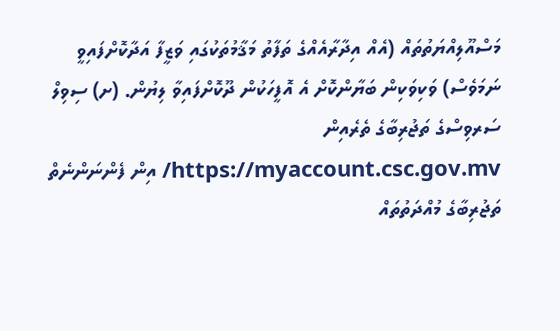މަސްއޫލިއްޔަތުތައް (އެއް އިދާރާއެއްގެ ތަފާތު މަޤާމުތަކުގައި ވަޒީފާ އަދާކޮށްފައިވީ ނަމަވެސް) ވަކިވަކިން ބަޔާންކޮށް އެ އޮފީހަކުން ދޫކޮށްފައިވާ ލިޔުން. (ށ) ސިވިލް ސަރވިސްގެ ތަޖުރިބާގެ ތެރެއިން https://myaccount.csc.gov.mv/ އިން ފެންނަންނެތް ތަޖުރިބާގެ މުއްދަތުތައް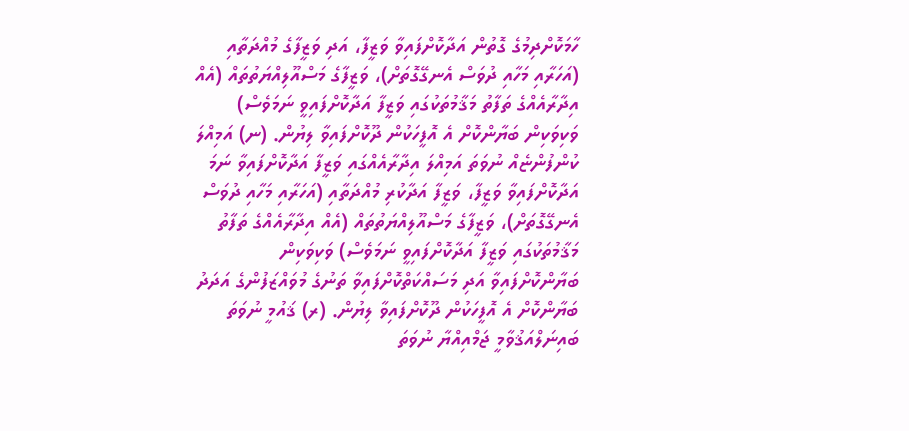ހާމަކޮށްދިމުގެ ގޮތުން އަދާކޮށްފައިވާ ވަޒީފާ، އަދި ވަޒީފާގެ މުއްދަތާއި (އަހަރާއި މަހާއި ދުވަސް އެނގޭގޮތަށް)، ވަޒީފާގެ މަސްއޫލިއްޔަތުތައް (އެއް އިދާރާއެއްގެ ތަފާތު މަޤާމުތަކުގައި ވަޒީފާ އަދާކޮށްފައިވީ ނަމަވެސް) ވަކިވަކިން ބަޔާންކޮށް އެ އޮފީހަކުން ދޫކޮށްފައިވާ ލިޔުން. (ނ) އަމިއްލަ ކުންފުންޏެއް ނުވަތަ އަމިއްލަ އިދާރާއެއްގައި ވަޒީފާ އަދާކޮށްފައިވާ ނަމަ އަދާކޮށްފައިވާ ވަޒީފާ، ވަޒީފާ އަދާކުރި މުއްދަތާއި (އަހަރާއި މަހާއި ދުވަސް އެނގޭގޮތަށް)، ވަޒީފާގެ މަސްއޫލިއްޔަތުތައް (އެއް އިދާރާއެއްގެ ތަފާތު މަޤާމުތަކުގައި ވަޒީފާ އަދާކޮށްފައިވީ ނަމަވެސް) ވަކިވަކިން ބަޔާންކޮށްފައިވާ އަދި މަސައްކަތްކޮށްފައިވާ ތަނުގެ މުވައްޒަފުންގެ އަދަދު ބަޔާންކޮށް އެ އޮފީހަކުން ދޫކޮށްފައިވާ ލިޔުން. (ރ) ޤައުމީ ނުވަތަ ބައިނަލްއަޤުވާމީ ޖަމްއިއްޔާ ނުވަތަ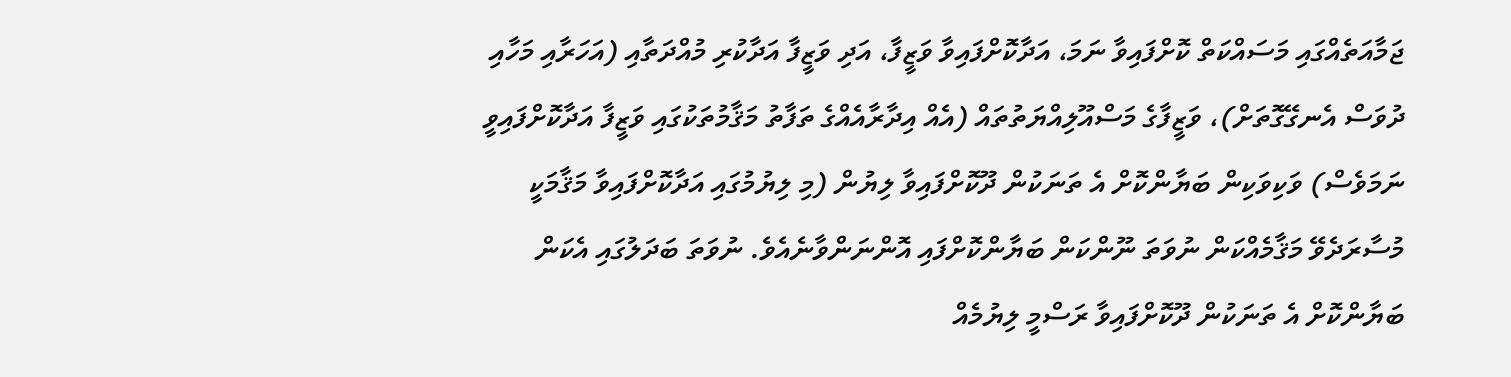ޖަމާއަތެއްގައި މަސައްކަތް ކޮށްފައިވާ ނަމަ، އަދާކޮށްފައިވާ ވަޒީފާ، އަދި ވަޒީފާ އަދާކުރި މުއްދަތާއި (އަހަރާއި މަހާއި ދުވަސް އެނގޭގޮތަށް)، ވަޒީފާގެ މަސްއޫލިއްޔަތުތައް (އެއް އިދާރާއެއްގެ ތަފާތު މަޤާމުތަކުގައި ވަޒީފާ އަދާކޮށްފައިވީ ނަމަވެސް) ވަކިވަކިން ބަޔާންކޮށް އެ ތަނަކުން ދޫކޮށްފައިވާ ލިޔުން (މި ލިޔުމުގައި އަދާކޮށްފައިވާ މަޤާމަކީ މުސާރަދެވޭ މަޤާމެއްކަން ނުވަތަ ނޫންކަން ބަޔާންކޮށްފައި އޮންނަންވާނެއެވެ. ނުވަތަ ބަދަލުގައި އެކަން ބަޔާންކޮށް އެ ތަނަކުން ދޫކޮށްފައިވާ ރަސްމީ ލިޔުމެއް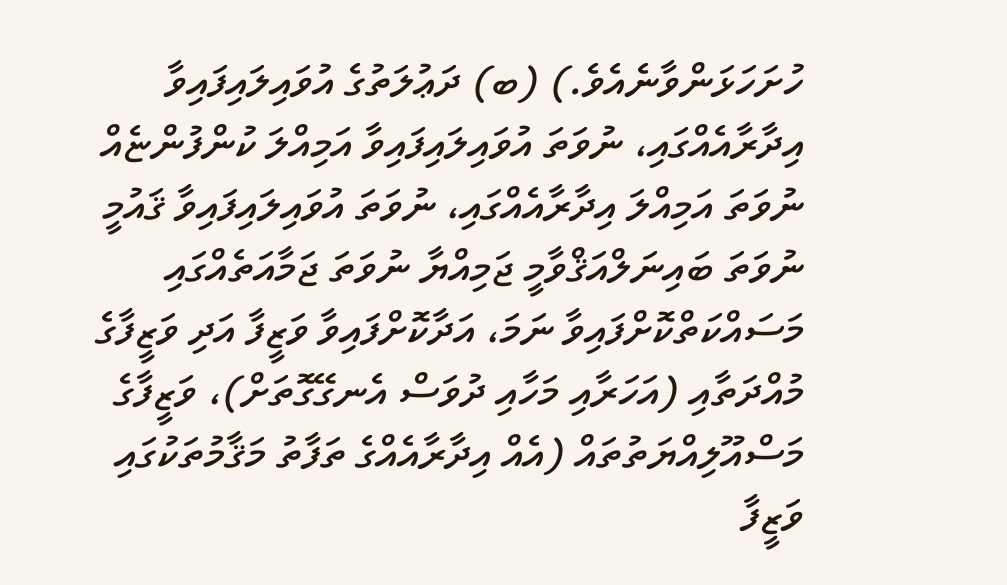ހުށަހަޅަންވާނެއެވެ.) (ބ) ދަޢުލަތުގެ އުވައިލައިފައިވާ އިދާރާއެއްގައި، ނުވަތަ އުވައިލައިފައިވާ އަމިއްލަ ކުންފުންޏެއް ނުވަތަ އަމިއްލަ އިދާރާއެއްގައި، ނުވަތަ އުވައިލައިފައިވާ ޤައުމީ ނުވަތަ ބައިނަލްއަޤްވާމީ ޖަމިއްޔާ ނުވަތަ ޖަމާއަތެއްގައި މަސައްކަތްކޮށްފައިވާ ނަމަ، އަދާކޮށްފައިވާ ވަޒީފާ އަދި ވަޒީފާގެ މުއްދަތާއި (އަހަރާއި މަހާއި ދުވަސް އެނގޭގޮތަށް)، ވަޒީފާގެ މަސްއޫލިއްޔަތުތައް (އެއް އިދާރާއެއްގެ ތަފާތު މަޤާމުތަކުގައި ވަޒީފާ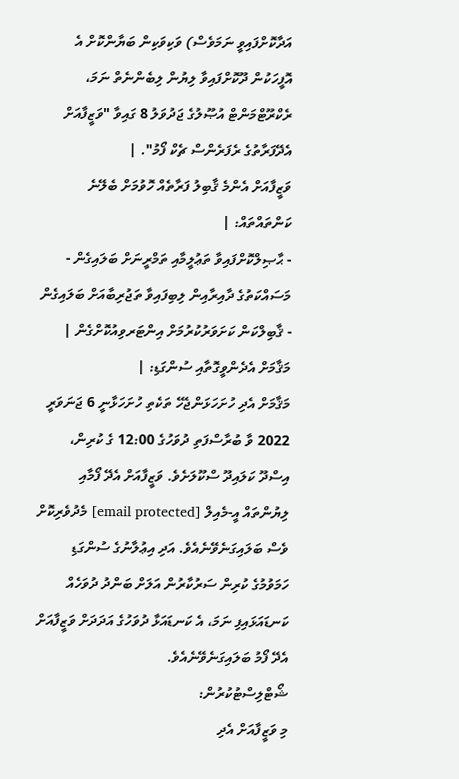އަދާކޮށްފައިވީ ނަމަވެސް) ވަކިވަކިން ބަޔާންކޮށް އެ އޮފީހަކުން ދޫކޮށްފައިވާ ލިޔުން ލިބެންނެތް ނަމަ، ރެކްރޫޓްމަންޓް އުޞޫލުގެ ޖަދުވަލު 8 ގައިވާ "ވަޒީފާއަށް އެދޭފަރާތުގެ ރެފަރެންސް ޗެކް ފޯމު". |
ވަޒީފާއަށް އެންމެ ޤާބިލު ފަރާތެއް ހޮވުމަށް ބެލޭނެ ކަންތައްތައް: |
- ޙާޞިލްކޮށްފައިވާ ތަޢުލީމާއި ތަމްރީނަށް ބަލައިގެން - މަސައްކަތުގެ ދާއިރާއިން ލިބިފައިވާ ތަޖުރިބާއަށް ބަލައިގެން - ޤާބިލްކަން ކަށަވަރުކުރުމަށް އިންޓަރވިއުކޮށްގެން |
މަޤާމަށް އެދެންވީގޮތާއި ސުންގަޑި: |
މަޤާމަށް އެދި ހުށަހަޅަންޖެހޭ ތަކެތި ހުށަހަޅާނީ 6 ޖަނަވަރީ 2022 ވާ ބުރާސްފަތި ދުވަހުގެ 12:00 ގެ ކުރިން، އިސްދޫ ކަލައިދޫ ސްކޫލަށެވެ. ވަޒީފާއަށް އެދޭ ފޯމާއި ލިޔުންތައް އީ-މެއިލް [email protected] މެދުވެރިކޮށް ވެސް ބަލައިގަނެވޭނެއެވެ. އަދި އިޢުލާނުގެ ސުންގަޑި ހަމަވުމުގެ ކުރިން ސަރުކާރުން އަލަށް ބަންދު ދުވަހެއް ކަނޑައަޅައިފި ނަމަ، އެ ކަނޑައަޅާ ދުވަހުގެ އަދަދަށް ވަޒީފާއަށް އެދޭ ފޯމު ބަލައިގަނެވޭނެއެވެ.
ޝޯޓްލިސްޓުކުރުން:
މި ވަޒީފާއަށް އެދި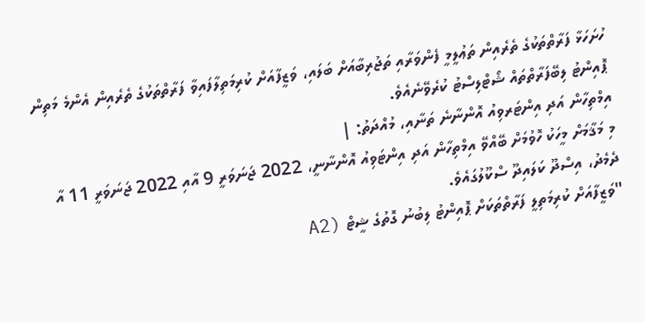ހުށަހަޅާ ފަރާތްތަކުގެ ތެރެއިން ތަޢުލީމީ ފެންވަރާއި ތަޖުރިބާއަށް ބަލައި، ވަޒީފާއަށް ކުރިމަތިލާފައިވާ ފަރާތްތަކުގެ ތެރެއިން އެންމެ މަތިން ޕޮއިންޓު ލިބޭފަރާތްތައް ޝޯޓްލިސްޓު ކުރެވޭނެއެވެ.
އިމްތިހާން އަދި އިންޓަރވިއު އޮންނާނެ ތަނާއި، މުއްދަތު: |
މި މަޤާމަށް މީހަކު ހޮވުމަށް ބޭއްވޭ އިމްތިހާން އަދި އިންޓަވިއު އޮންނާނީ، 2022 ޖަނަވަރީ 9 އާއި 2022 ޖަނަވަރީ 11 އާ ދެމެދު، އިސްދޫ ކަލައިދޫ ސްކޫލުގައެވެ.
"ވަޒީފާއަށް ކުރިމަތިލީ ފަރާތްތަކަށް ޕޮއިންޓު ލިބުނު ގޮތުގެ ޝީޓް (A2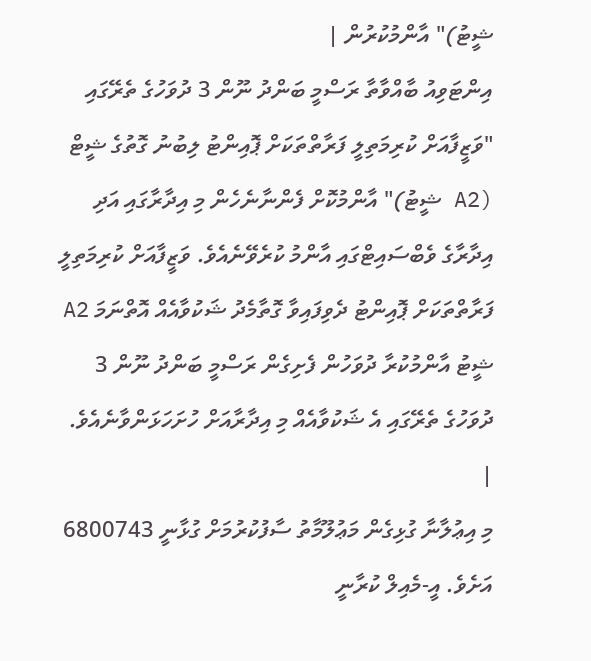ޝީޓު)" އާންމުކުރުން |
އިންޓަވިއު ބާއްވާތާ ރަސްމީ ބަންދު ނޫން 3 ދުވަހުގެ ތެރޭގައި "ވަޒީފާއަށް ކުރިމަތިލީ ފަރާތްތަކަށް ޕޮއިންޓު ލިބުނު ގޮތުގެ ޝީޓް (A2 ޝީޓު)" އާންމުކޮށް ފެންނާނެހެން މި އިދާރާގައި އަދި އިދާރާގެ ވެބްސައިޓްގައި އާންމު ކުރެވޭނެއެވެ. ވަޒީފާއަށް ކުރިމަތިލީ ފަރާތްތަކަށް ޕޮއިންޓު ދެވިފައިވާ ގޮތާމެދު ޝަކުވާއެއް އޮތްނަމަ A2 ޝީޓު އާންމުކުރާ ދުވަހުން ފެށިގެން ރަސްމީ ބަންދު ނޫން 3 ދުވަހުގެ ތެރޭގައި އެ ޝަކުވާއެއް މި އިދާރާއަށް ހުށަހަޅަންވާނެއެވެ. |
މި އިޢުލާނާ ގުޅިގެން މަޢުލޫމާތު ސާފުކުރުމަށް ގުޅާނީ 6800743 އަށެވެ. އީ-މެއިލް ކުރާނީ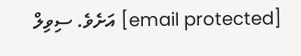[email protected] އަށެވެ. ސިވިލް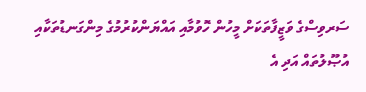ސަރވިސްގެ ވަޒީފާތަކަށް މީހުން ހޮވުމާއި އައްޔަންކުރުމުގެ މިންގަނޑުތަކާއި އުޞޫލުތައް އަދި އެ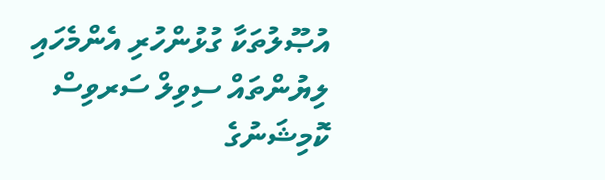އުޞޫލުތަކާ ގުޅުންހުރި އެންމެހައި ލިޔުންތައް ސިވިލް ސަރވިސް ކޮމިޝަނުގެ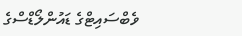ވެބްސައިޓްގެ ޑައުންލޯޑްސްގެ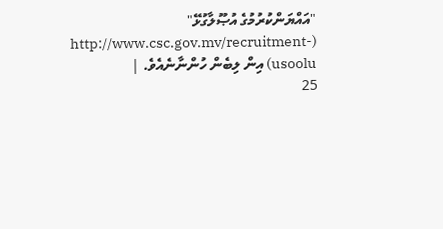"އައްޔަންކުރުމުގެ އުޞޫލާގުޅޭ" (http://www.csc.gov.mv/recruitment-usoolu) އިން ލިބެން ހުންނާނެއެވެ. |
25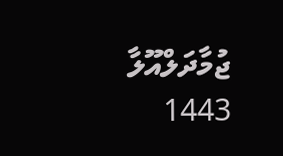ޖުމާދަލްއޫލާ 1443